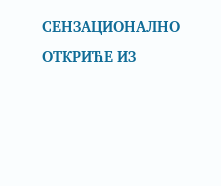СЕНЗАЦИОНАЛНО ОТКРИЋЕ ИЗ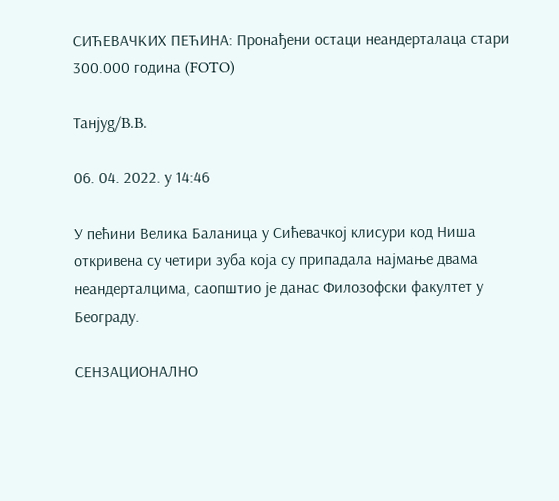СИЋЕВАЧКИХ ПЕЋИНА: Пронађени остаци неандерталаца стари 300.000 година (FOTO)

Танјуg/B.B.

06. 04. 2022. у 14:46

У пећини Велика Баланица у Сићевачкој клисури код Ниша откривена су четири зуба која су припадала најмање двама неандерталцима, саопштио је данас Филозофски факултет у Београду.

СЕНЗАЦИОНАЛНО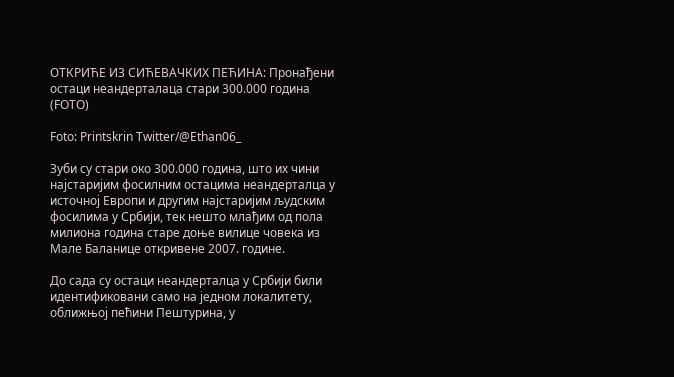ОТКРИЋЕ ИЗ СИЋЕВАЧКИХ ПЕЋИНА: Пронађени остаци неандерталаца стари 300.000 година (FOTO)

Foto: Printskrin Тwitter/@Ethan06_

Зуби су стари око 300.000 година, што их чини најстаријим фосилним остацима неандерталца у источној Европи и другим најстаријим људским фосилима у Србији, тек нешто млађим од пола милиона година старе доње вилице човека из Мале Баланице откривене 2007. године.

До сада су остаци неандерталца у Србији били идентификовани само на једном локалитету, оближњој пећини Пештурина, у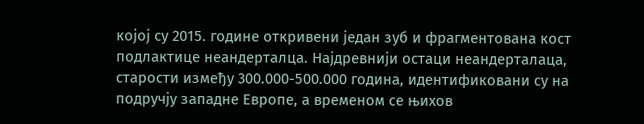којој су 2015. године откривени један зуб и фрагментована кост подлактице неандерталца. Најдревнији остаци неандерталаца, старости између 300.000-500.000 година, идентификовани су на подручју западне Европе, а временом се њихов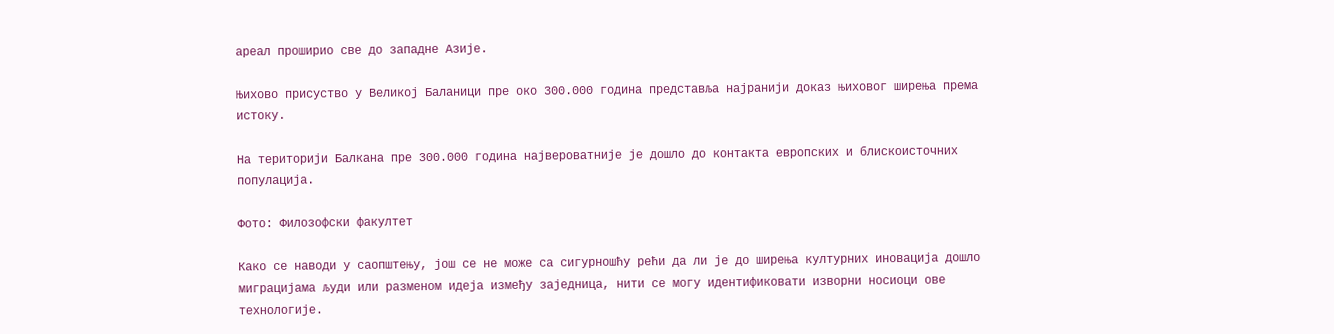ареал проширио све до западне Азије.

Њихово присуство у Великој Баланици пре око 300.000 година представља најранији доказ њиховог ширења према истоку.

На територији Балкана пре 300.000 година највероватније је дошло до контакта европских и блискоисточних популација.

Фото: Филозофски факултет

Како се наводи у саопштењу, још се не може са сигурношћу рећи да ли је до ширења културних иновација дошло миграцијама људи или разменом идеја између заједница, нити се могу идентификовати изворни носиоци ове технологије.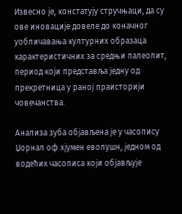Извесно је, констатују стручњаци, да су ове иновације довеле до коначног уобличавања културних образаца карактеристичних за средњи палеолит, период који представља једну од прекретница у раној праисторији човечанства.

Анализа зуба објављена је у часопису Џорнал оф хјумен еволушн, једном од водећих часописа који објављује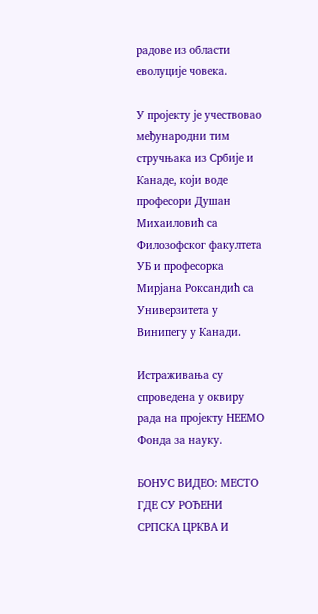радове из области еволуције човека.

У пројекту је учествовао међународни тим стручњака из Србије и Канаде, који воде професори Душан Михаиловић са Филозофског факултета УБ и професорка Мирјана Роксандић са Универзитета у Винипегу у Канади.

Истраживања су спроведена у оквиру рада на пројекту НЕЕМО Фонда за науку.

БОНУС ВИДЕО: МЕСТО ГДЕ СУ РОЂЕНИ СРПСКА ЦРКВА И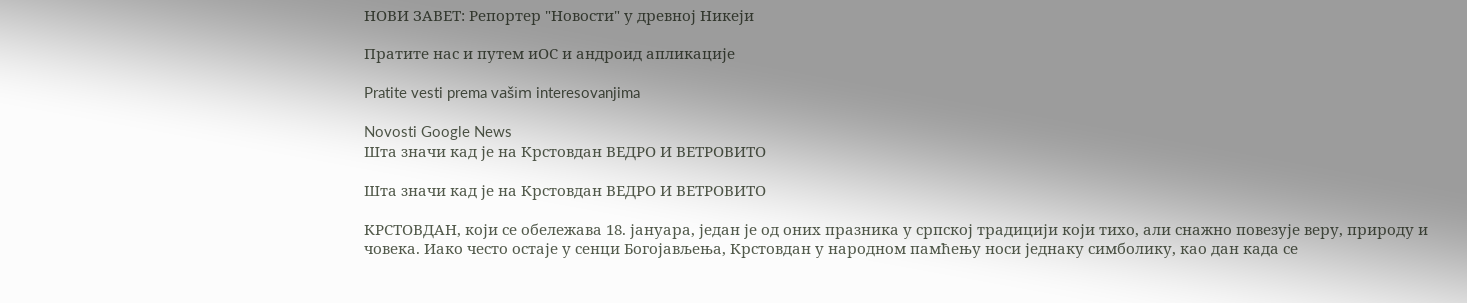НОВИ ЗАВЕТ: Репортер "Новости" у древној Никеји

Пратите нас и путем иОС и андроид апликације

Pratite vesti prema vašim interesovanjima

Novosti Google News
Шта значи кад је на Крстовдан ВЕДРО И ВЕТРОВИТО

Шта значи кад је на Крстовдан ВЕДРО И ВЕТРОВИТО

КРСТОВДАН, који се обележава 18. јануара, један је од оних празника у српској традицији који тихо, али снажно повезује веру, природу и човека. Иако често остаје у сенци Богојављења, Крстовдан у народном памћењу носи једнаку симболику, као дан када се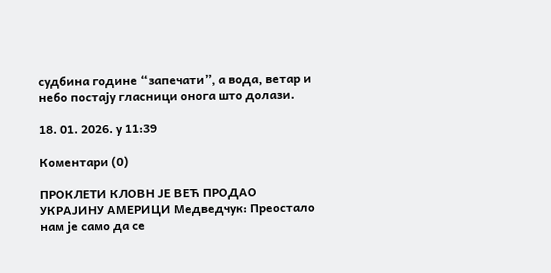судбина године “запечати”, а вода, ветар и небо постају гласници онога што долази.

18. 01. 2026. у 11:39

Коментари (0)

ПРОКЛЕТИ КЛОВН ЈЕ ВЕЋ ПРОДАО УКРАЈИНУ АМЕРИЦИ Медведчук: Преостало нам је само да се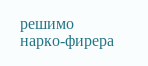решимо нарко-фирера